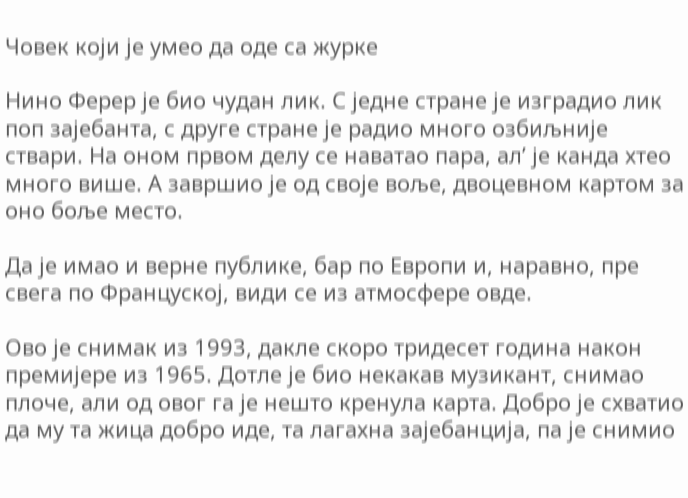Човек који је умео да оде са журке

Нино Ферер је био чудан лик. С једне стране је изградио лик поп зајебанта, с друге стране је радио много озбиљније ствари. На оном првом делу се наватао пара, ал’ је канда хтео много више. А завршио је од своје воље, двоцевном картом за оно боље место.

Да је имао и верне публике, бар по Европи и, наравно, пре свега по Француској, види се из атмосфере овде.

Ово је снимак из 1993, дакле скоро тридесет година након премијере из 1965. Дотле је био некакав музикант, снимао плоче, али од овог га је нешто кренула карта. Добро је схватио да му та жица добро иде, та лагахна зајебанција, па је снимио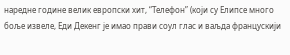наредне године велик европски хит, “Телефон” (који су Елипсе много боље извеле, Еди Декенг је имао прави соул глас и ваљда францускији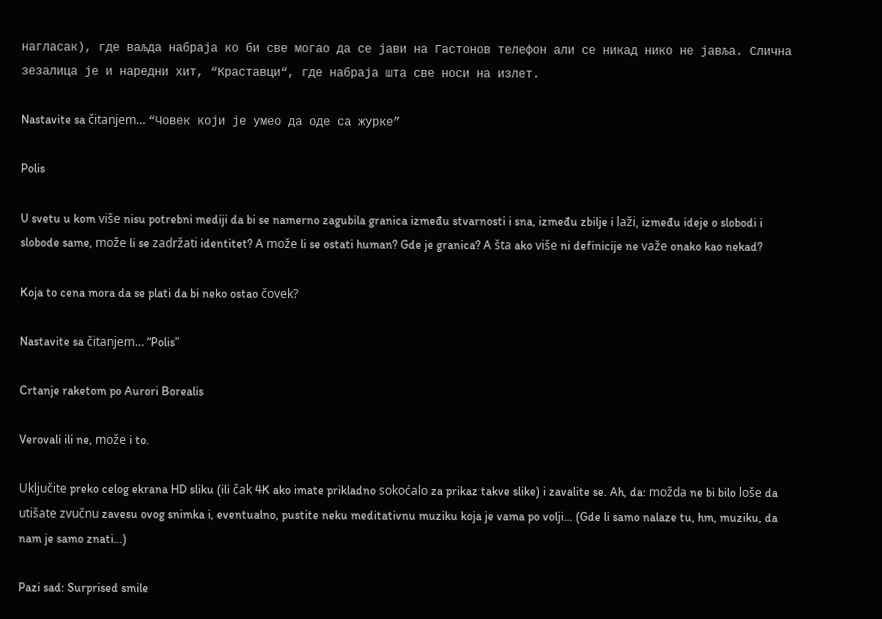нагласак), где ваљда набраја ко би све могао да се јави на Гастонов телефон али се никад нико не јавља. Слична зезалица је и наредни хит, “Краставци“, где набраја шта све носи на излет.

Nastavite sa čitanjem… “Човек који је умео да оде са журке”

Polis

U svetu u kom više nisu potrebni mediji da bi se namerno zagubila granica između stvarnosti i sna, između zbilje i laži, između ideje o slobodi i slobode same, može li se zadržati identitet? A može li se ostati human? Gde je granica? A šta ako više ni definicije ne važe onako kao nekad?

Koja to cena mora da se plati da bi neko ostao čovek?

Nastavite sa čitanjem… “Polis”

Crtanje raketom po Aurori Borealis

Verovali ili ne, može i to.

Uključite preko celog ekrana HD sliku (ili čak 4K ako imate prikladno sokoćalo za prikaz takve slike) i zavalite se. Ah, da: možda ne bi bilo loše da utišate zvučnu zavesu ovog snimka i, eventualno, pustite neku meditativnu muziku koja je vama po volji… (Gde li samo nalaze tu, hm, muziku, da nam je samo znati…)

Pazi sad: Surprised smile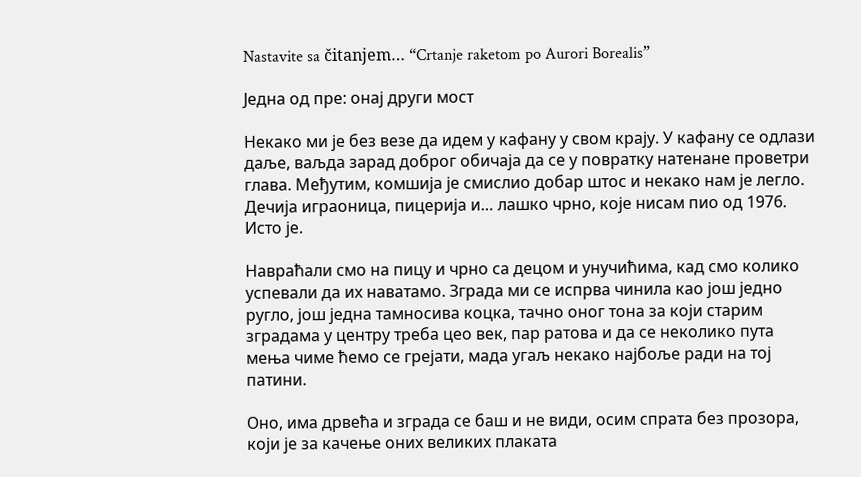Nastavite sa čitanjem… “Crtanje raketom po Aurori Borealis”

Једна од пре: онај други мост

Некако ми је без везе да идем у кафану у свом крају. У кафану се одлази даље, ваљда зарад доброг обичаја да се у повратку натенане проветри глава. Међутим, комшија је смислио добар штос и некако нам је легло. Дечија играоница, пицерија и… лашко чрно, које нисам пио од 1976. Исто је.

Навраћали смо на пицу и чрно са децом и унучићима, кад смо колико успевали да их наватамо. Зграда ми се испрва чинила као још једно ругло, још једна тамносива коцка, тачно оног тона за који старим зградама у центру треба цео век, пар ратова и да се неколико пута мења чиме ћемо се грејати, мада угаљ некако најбоље ради на тој патини.

Оно, има дрвећа и зграда се баш и не види, осим спрата без прозора, који је за качење оних великих плаката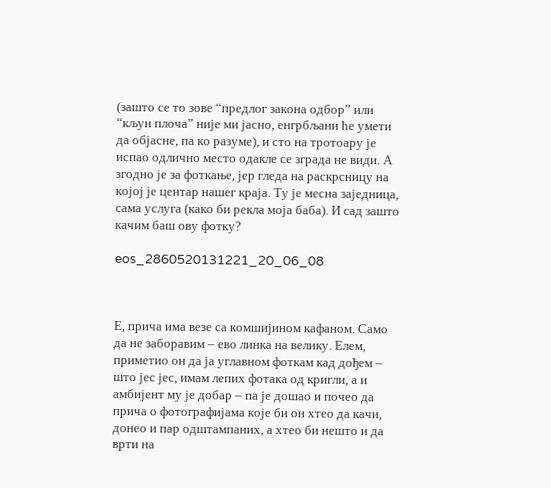(зашто се то зове “предлог закона одбор” или “кљун плоча” није ми јасно, енгрбљани ће умети да објасне, па ко разуме), и сто на тротоару је испао одлично место одакле се зграда не види. А згодно је за фоткање, јер гледа на раскрсницу на којој је центар нашег краја. Ту је месна заједница, сама услуга (како би рекла моја баба). И сад зашто качим баш ову фотку?

eos_2860520131221_20_06_08



Е, прича има везе са комшијином кафаном. Само да не заборавим – ево линка на велику. Елем, приметио он да ја углавном фоткам кад дођем – што јес јес, имам лепих фотака од кригли, а и амбијент му је добар – па је дошао и почео да прича о фотографијама које би он хтео да качи, донео и пар одштампаних, а хтео би нешто и да врти на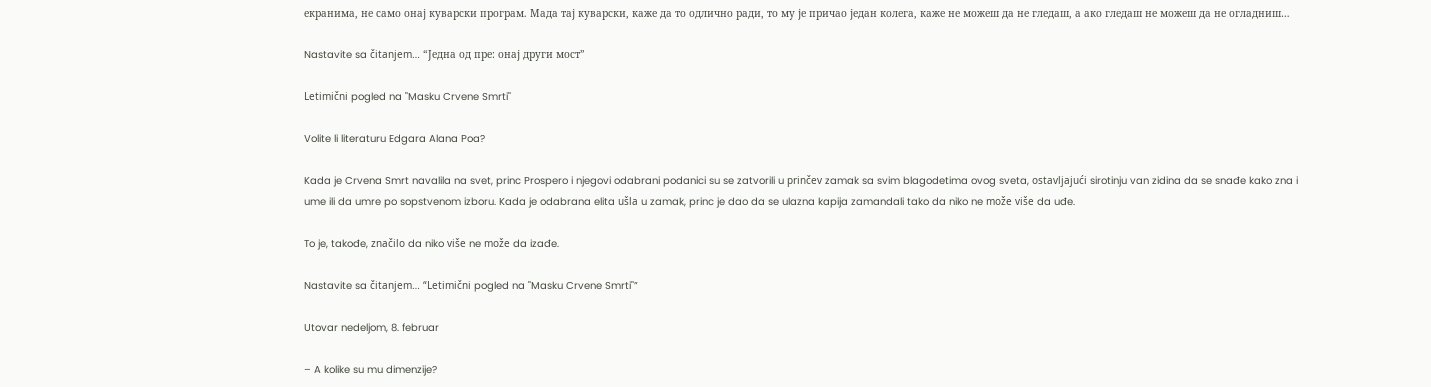екранима, не само онај куварски програм. Мада тај куварски, каже да то одлично ради, то му је причао један колега, каже не можеш да не гледаш, а ако гледаш не можеш да не огладниш…

Nastavite sa čitanjem… “Једна од пре: онај други мост”

Letimični pogled na "Masku Crvene Smrti"

Volite li literaturu Edgara Alana Poa?

Kada je Crvena Smrt navalila na svet, princ Prospero i njegovi odabrani podanici su se zatvorili u prinčev zamak sa svim blagodetima ovog sveta, ostavljajući sirotinju van zidina da se snađe kako zna i ume ili da umre po sopstvenom izboru. Kada je odabrana elita ušla u zamak, princ je dao da se ulazna kapija zamandali tako da niko ne može više da uđe.

To je, takođe, značilo da niko više ne može da izađe.

Nastavite sa čitanjem… “Letimični pogled na "Masku Crvene Smrti"”

Utovar nedeljom, 8. februar

– A kolike su mu dimenzije?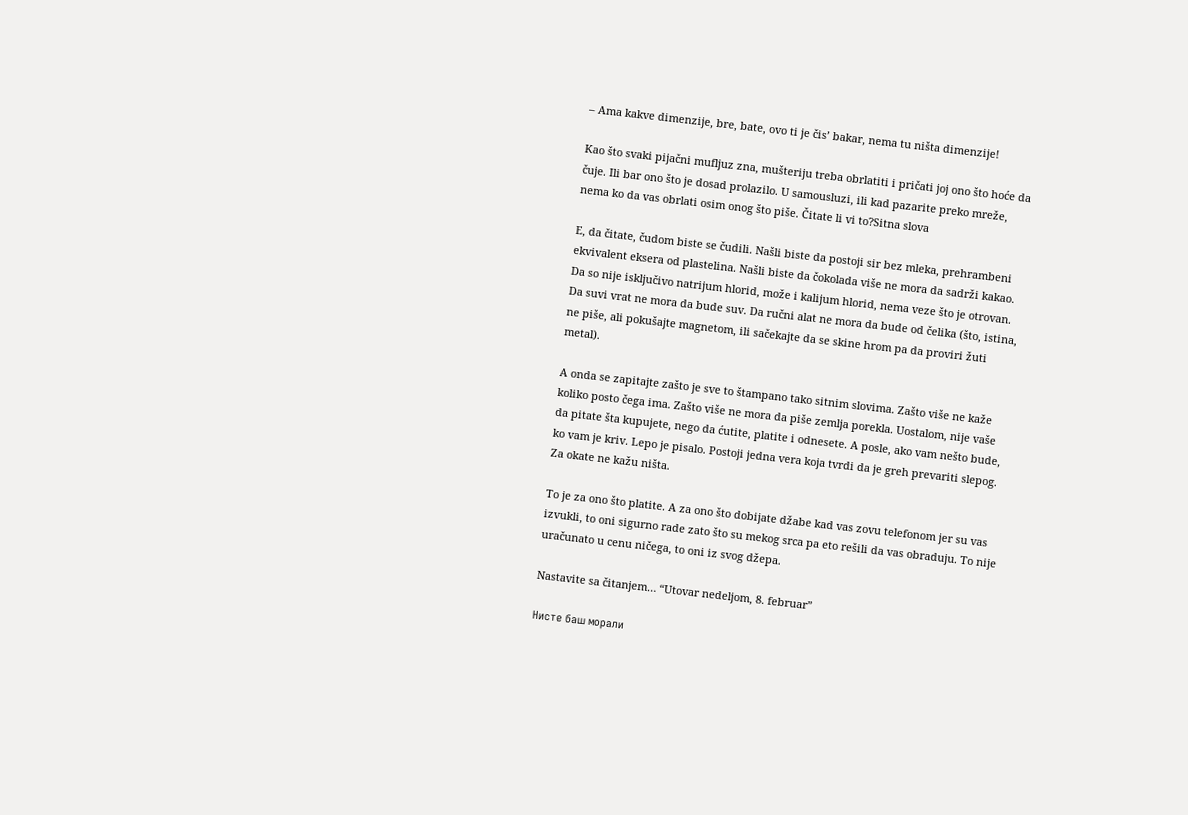– Ama kakve dimenzije, bre, bate, ovo ti je čis’ bakar, nema tu ništa dimenzije!

Kao što svaki pijačni mufljuz zna, mušteriju treba obrlatiti i pričati joj ono što hoće da čuje. Ili bar ono što je dosad prolazilo. U samousluzi, ili kad pazarite preko mreže, nema ko da vas obrlati osim onog što piše. Čitate li vi to?Sitna slova

E, da čitate, čudom biste se čudili. Našli biste da postoji sir bez mleka, prehrambeni ekvivalent eksera od plastelina. Našli biste da čokolada više ne mora da sadrži kakao. Da so nije isključivo natrijum hlorid, može i kalijum hlorid, nema veze što je otrovan. Da suvi vrat ne mora da bude suv. Da ručni alat ne mora da bude od čelika (što, istina, ne piše, ali pokušajte magnetom, ili sačekajte da se skine hrom pa da proviri žuti metal).

A onda se zapitajte zašto je sve to štampano tako sitnim slovima. Zašto više ne kaže koliko posto čega ima. Zašto više ne mora da piše zemlja porekla. Uostalom, nije vaše da pitate šta kupujete, nego da ćutite, platite i odnesete. A posle, ako vam nešto bude, ko vam je kriv. Lepo je pisalo. Postoji jedna vera koja tvrdi da je greh prevariti slepog. Za okate ne kažu ništa.

To je za ono što platite. A za ono što dobijate džabe kad vas zovu telefonom jer su vas izvukli, to oni sigurno rade zato što su mekog srca pa eto rešili da vas obraduju. To nije uračunato u cenu ničega, to oni iz svog džepa.

Nastavite sa čitanjem… “Utovar nedeljom, 8. februar”

Нисте баш морали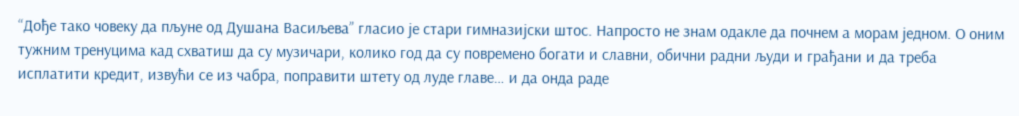“Дође тако човеку да пљуне од Душана Васиљева” гласио је стари гимназијски штос. Напросто не знам одакле да почнем а морам једном. О оним тужним тренуцима кад схватиш да су музичари, колико год да су повремено богати и славни, обични радни људи и грађани и да треба исплатити кредит, извући се из чабра, поправити штету од луде главе… и да онда раде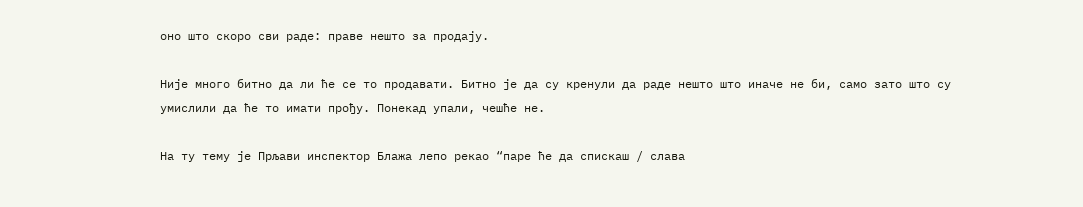оно што скоро сви раде: праве нешто за продају.

Није много битно да ли ће се то продавати. Битно је да су кренули да раде нешто што иначе не би, само зато што су умислили да ће то имати прођу. Понекад упали, чешће не.

На ту тему је Прљави инспектор Блажа лепо рекао “паре ће да спискаш / слава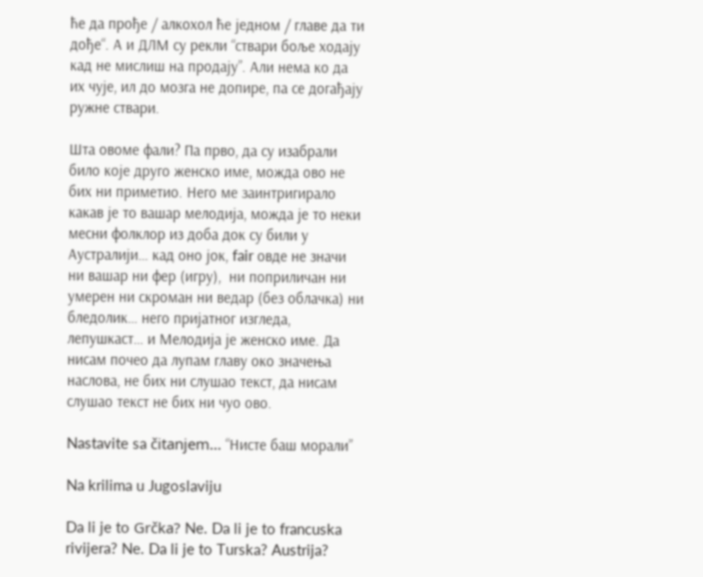ће да прође / алкохол ће једном / главе да ти дође“. А и ДЛМ су рекли “ствари боље ходају кад не мислиш на продају”. Али нема ко да их чује, ил до мозга не допире, па се догађају ружне ствари.

Шта овоме фали? Па прво, да су изабрали било које друго женско име, можда ово не бих ни приметио. Него ме заинтригирало какав је то вашар мелодија, можда је то неки месни фолклор из доба док су били у Аустралији… кад оно јок, fair овде не значи ни вашар ни фер (игру),  ни поприличан ни умерен ни скроман ни ведар (без облачка) ни бледолик… него пријатног изгледа, лепушкаст… и Мелодија је женско име. Да нисам почео да лупам главу око значења наслова, не бих ни слушао текст, да нисам слушао текст не бих ни чуо ово.

Nastavite sa čitanjem… “Нисте баш морали”

Na krilima u Jugoslaviju

Da li je to Grčka? Ne. Da li je to francuska rivijera? Ne. Da li je to Turska? Austrija?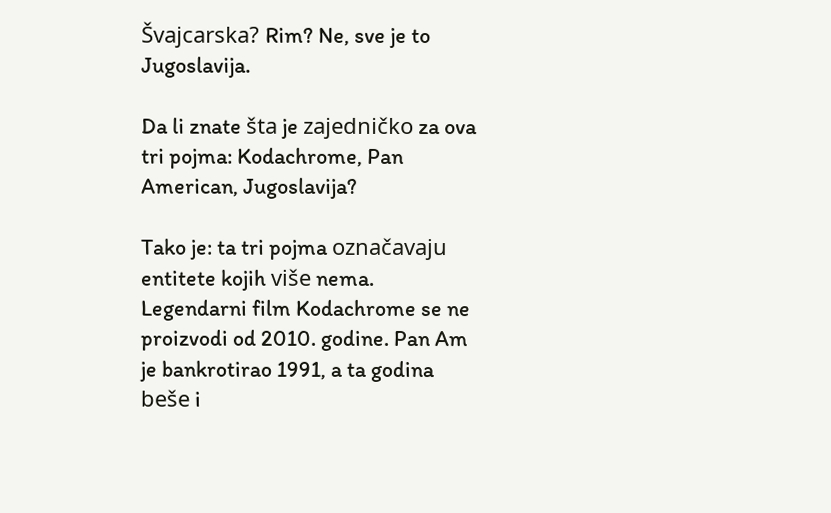Švajcarska? Rim? Ne, sve je to Jugoslavija.

Da li znate šta je zajedničko za ova tri pojma: Kodachrome, Pan American, Jugoslavija?

Tako je: ta tri pojma označavaju entitete kojih više nema. Legendarni film Kodachrome se ne proizvodi od 2010. godine. Pan Am je bankrotirao 1991, a ta godina beše i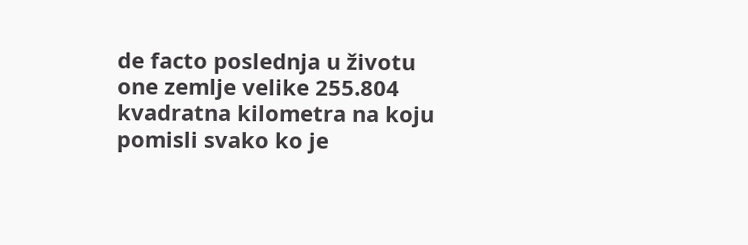de facto poslednja u životu one zemlje velike 255.804 kvadratna kilometra na koju pomisli svako ko je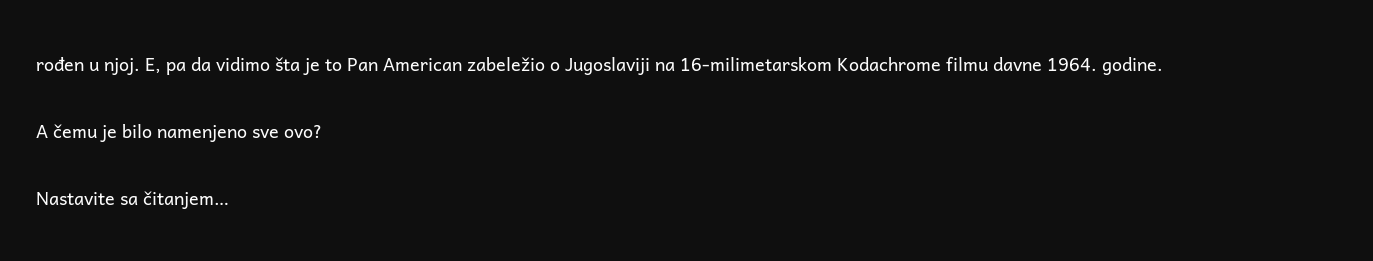rođen u njoj. E, pa da vidimo šta je to Pan American zabeležio o Jugoslaviji na 16-milimetarskom Kodachrome filmu davne 1964. godine.

A čemu je bilo namenjeno sve ovo?

Nastavite sa čitanjem…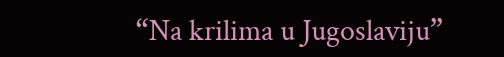“Na krilima u Jugoslaviju”